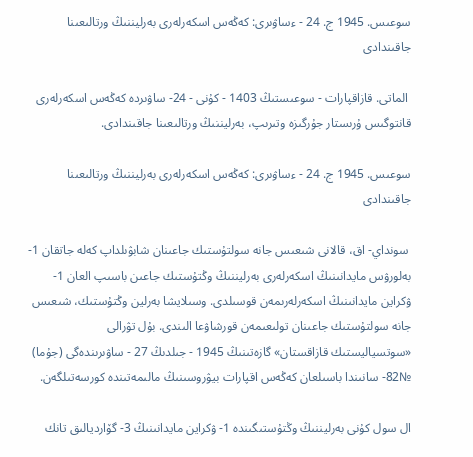سوعىس. 1945 ج. 24 - ءساۋىرى: كەڭەس اسكەرلەرى بەرليننىڭ ورتالىعىنا جاقىندادى

 الماتى. قازاقپارات - سوعىستىڭ 1403 - كۇنى - 24- ساۋىردە كەڭەس اسكەرلەرى قانتوگىس ۇرىستار جۇرگىزە وتىرىپ، بەرليننىڭ ورتالىعىنا جاقىندادى.

سوعىس. 1945 ج. 24 - ءساۋىرى: كەڭەس اسكەرلەرى بەرليننىڭ ورتالىعىنا جاقىندادى

 سونداي- اق، قالانى شىعىس جانە سولتۇستىك جاعىنان شابۋىلداپ كەلە جاتقان 1- بەلورۋس مايدانىنىڭ اسكەرلەرى بەرليننىڭ وڭتۇستىك جاعىن باسىپ العان 1- ۋكراين مايدانىنىڭ اسكەرلەرىمەن قوسىلدى. وسىلايشا بەرلين وڭتۇستىك، شىعىس جانە سولتۇستىك جاعىنان تولىعىمەن قورشاۋعا الىندى. بۇل تۋرالى «سوتسياليستىك قازاقستان» گازەتىنىڭ 1945 - جىلدىڭ 27 - ساۋىرىندەگى (جۇما) №82- سانىندا باسىلعان كەڭەس اقپارات بيۋروسىنىڭ مالىمەتىندە كورسەتىلگەن.

ال سول كۇنى بەرليننىڭ وڭتۇستىگىندە 1- ۋكراين مايدانىنىڭ 3- گۆارديالىق تانك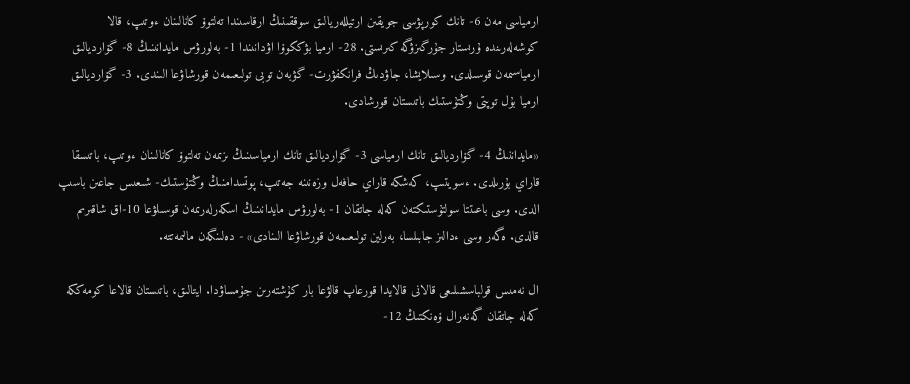ارمياسى مەن 6- تانك كورپۋسى جويقىن ارتيللەريالىق سوققىنىڭ ارقاسىندا تەلتوۆ كانالىنان ءوتىپ، قالا كوشەلەرىندە ۇرىستار جۇرگىزۋگە كىرىستى. 28- ارميا بۋككوۆا اۋدانىندا 1- بەلورۋس مايدانىنىڭ 8- گۆارديالىق ارمياسىمەن قوسىلدى. وسىلايشا، جاۋدىڭ فرانكفۋرت- گۋبەن توبى تولىعىمەن قورشاۋعا الىندى. 3- گۆارديالىق ارميا بۇل توپتى وڭتۇستىك باتىستان قورشادى.

«مايداننىڭ 4- گۆارديالىق تانك ارمياسى 3- گۆارديالىق تانك ارمياسىنىڭ ىزىمەن تەلتوۆ كانالىنان ءوتىپ، باتىسقا قاراي بۇرىلدى. ءسويتىپ، كەشكە قاراي حافەل وزەنىنە جەتىپ، پوتسدامنىڭ وڭتۇستىك- شىعىس جاعىن باسىپ الدى. وسى باعىتتا سولتۇستىكتەن كەلە جاتقان 1- بەلورۋس مايدانىنىڭ اسكەرلەرىمەن قوسىلۋعا 10-اق شاقىرىم قالدى. ەگەر وسى ءدالىز جابىلسا، بەرلين تولىعىمەن قورشاۋعا الىنادى» - دەلىنگەن مالىمەتتە.

ال نەمىس قولباسشىلىعى قالانى قالايدا قورعاپ قالۋعا بار كۇشتەرىن جۇمساۋدا. ايتالىق، باتىستان قالاعا كومەككە كەلە جاتقان گەنەرال ۆەنكتىڭ 12-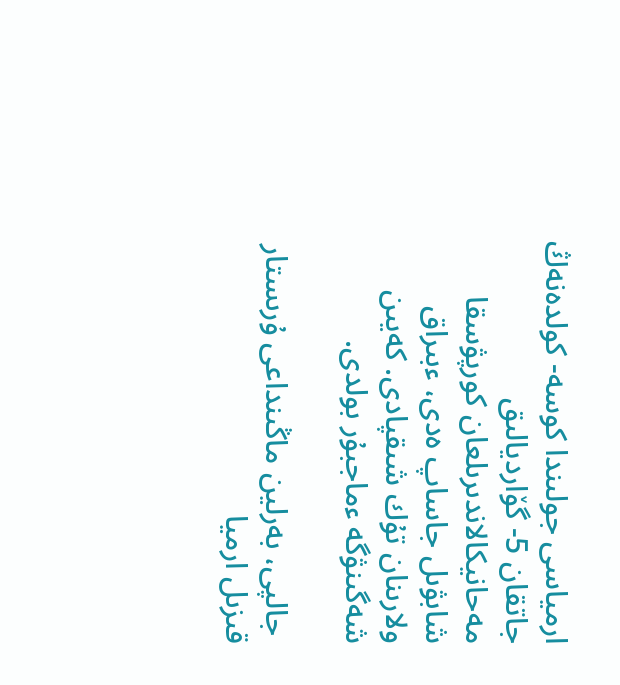ارمياسى جولىندا كوسە- كولدەنەڭ جاتقان 5- گۆارديالىق مەحانيكالاندىرىلعان كورپۋسقا شابۋىل جاساپ ەدى، ءبىراق ولارىنان تۇك شىقپادى. كەيىن شەگىنۋگە ءماجبۇر بولدى.

 جالپى، بەرلين ماڭىنداعى ۇرىستار قىزىل ارميا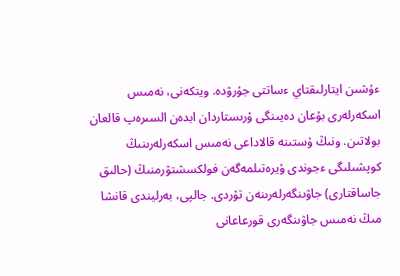ءۇشىن ايتارلىقتاي ءساتتى جۇرۋدە. ويتكەنى، نەمىس اسكەرلەرى بۇعان دەيىنگى ۇرىستاردان ابدەن السىرەپ قالعان بولاتىن. ونىڭ ۇستىنە قالاداعى نەمىس اسكەرلەرىنىڭ كوپشىلىگى ءجوندى ۇيرەتىلمەگەن فولكسشتۋرمنىڭ (حالىق جاساقتارى) جاۋىنگەرلەرىنەن تۇردى. جالپى، بەرليندى قانشا مىڭ نەمىس جاۋىنگەرى قورعاعانى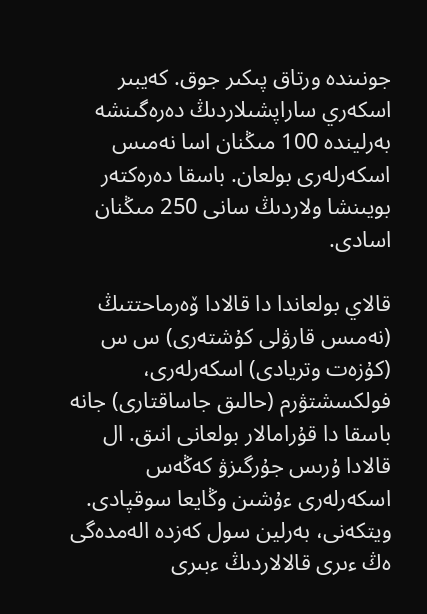جونىندە ورتاق پىكىر جوق. كەيبىر اسكەري ساراپشىلاردىڭ دەرەگىنشە بەرليندە 100 مىڭنان اسا نەمىس اسكەرلەرى بولعان. باسقا دەرەكتەر بويىنشا ولاردىڭ سانى 250 مىڭنان اسادى.

قالاي بولعاندا دا قالادا ۆەرماحتتىڭ (نەمىس قارۋلى كۇشتەرى) س س (كۇزەت وتريادى) اسكەرلەرى، فولكسشتۋرم (حالىق جاساقتارى) جانە باسقا دا قۇرامالار بولعانى انىق. ال قالادا ۇرىس جۇرگىزۋ كەڭەس اسكەرلەرى ءۇشىن وڭايعا سوقپادى. ويتكەنى، بەرلين سول كەزدە الەمدەگى ەڭ ءىرى قالالاردىڭ ءبىرى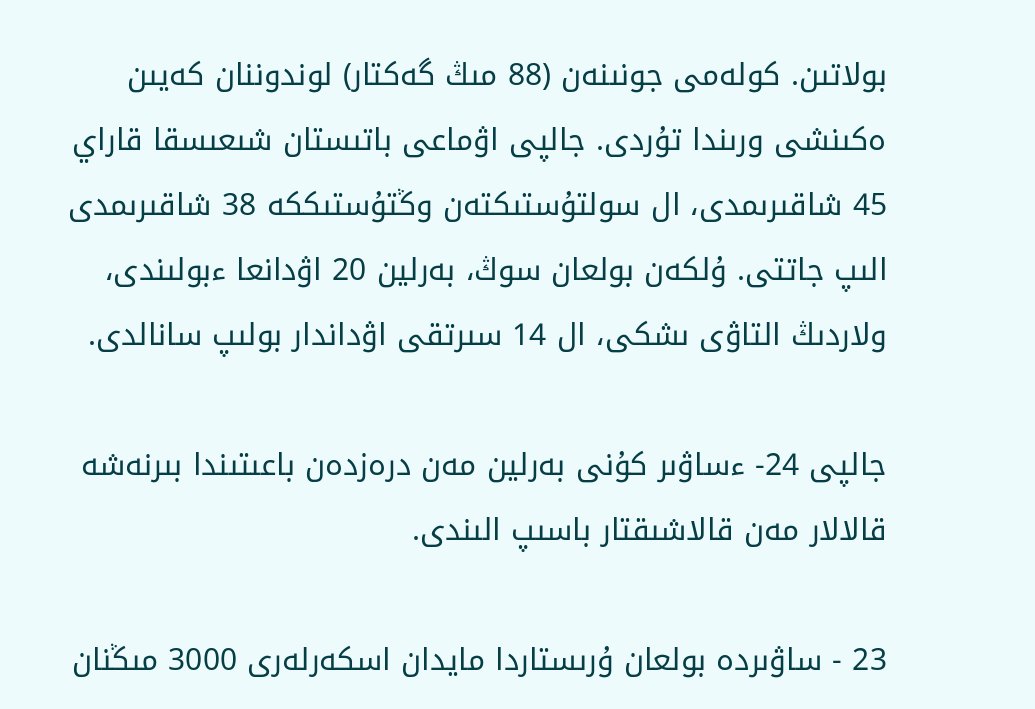بولاتىن. كولەمى جونىنەن (88 مىڭ گەكتار) لوندوننان كەيىن ەكىنشى ورىندا تۇردى. جالپى اۋماعى باتىستان شىعىسقا قاراي 45 شاقىرىمدى، ال سولتۇستىكتەن وڭتۇستىككە 38 شاقىرىمدى الىپ جاتتى. ۇلكەن بولعان سوڭ، بەرلين 20 اۋدانعا ءبولىندى، ولاردىڭ التاۋى ىشكى، ال 14 سىرتقى اۋداندار بولىپ سانالدى.

جالپى 24- ءساۋىر كۇنى بەرلين مەن درەزدەن باعىتىندا بىرنەشە قالالار مەن قالاشىقتار باسىپ الىندى.

23 - ساۋىردە بولعان ۇرىستاردا مايدان اسكەرلەرى 3000 مىڭنان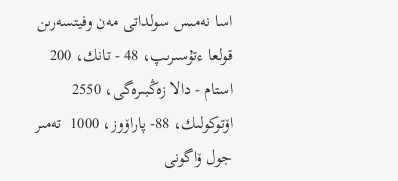اسا نەمىس سولداتى مەن وفيتسەرىن قولعا ءتۇسىرىپ، 48 - تانك، 200 استام - دالا زەڭبىرەگى، 2550 اۆتوكولىك، 88- پاراۆوز، 1000  تەمىر جول ۆاگونى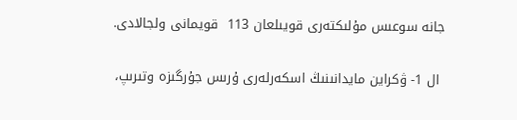جانە سوعىس مۇلىكتەرى قويىلعان 113  قويمانى ولجالادى.

 ال 1- ۋكراين مايدانىنىڭ اسكەرلەرى ۇرىس جۇرگىزە وتىرىپ،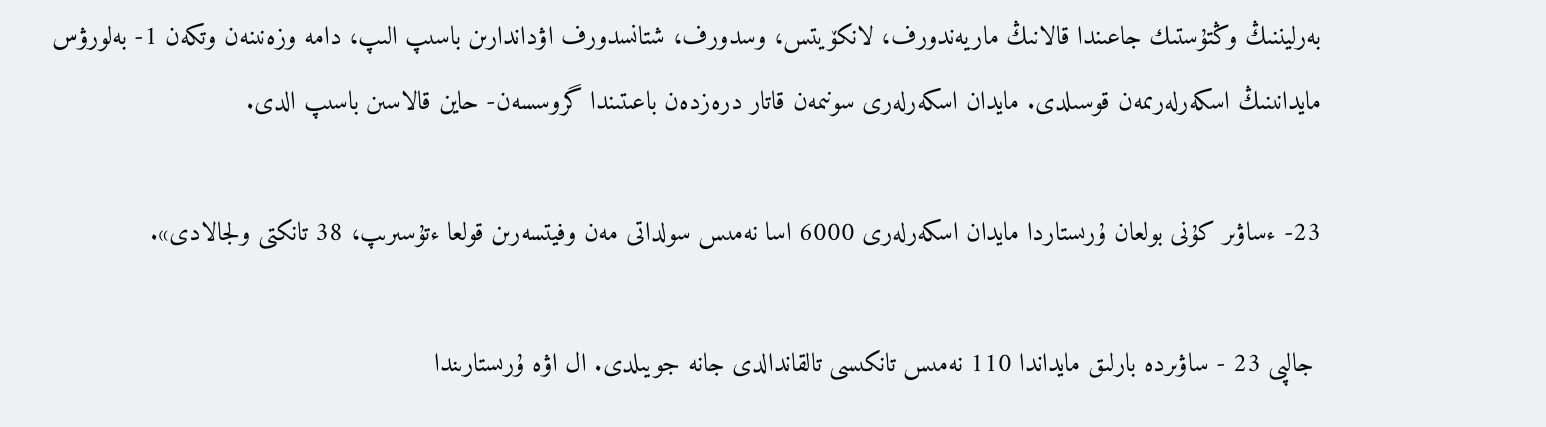بەرليننىڭ وڭتۇستىك جاعىندا قالانىڭ ماريەندورف، لانكۆيتس، وسدورف، شتانسدورف اۋداندارىن باسىپ الىپ، دامە وزەنىنەن وتكەن 1- بەلورۋس مايدانىنىڭ اسكەرلەرىمەن قوسىلدى. مايدان اسكەرلەرى سونىمەن قاتار درەزدەن باعىتىندا گروسسەن- حاين قالاسىن باسىپ الدى.

23- ءساۋىر كۇنى بولعان ۇرىستاردا مايدان اسكەرلەرى 6000 اسا نەمىس سولداتى مەن وفيتسەرىن قولعا ءتۇسىرىپ، 38 تانكتى ولجالادى».

 جالپى 23 - ساۋىردە بارلىق مايداندا 110 نەمىس تانكىسى تالقاندالدى جانە جويىلدى. ال اۋە ۇرىستارىندا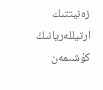زەنيتتىك ارتيللەريانىڭ كۇشىمەن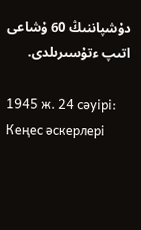دۇشپاننىڭ 60 ۇشاعى اتىپ ءتۇسىرىلدى.

1945 ж. 24 сәуірі: Кеңес әскерлері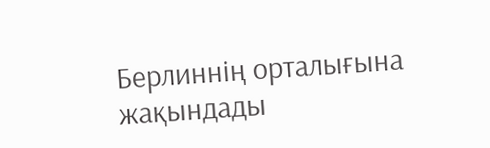Берлиннің орталығына жақындады